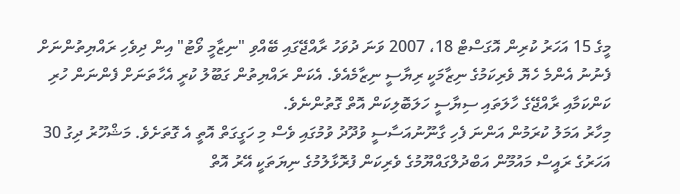މީގެ 15 އަހަރު ކުރިން އޮގަސްޓް 18، 2007 ވަނަ ދުވަހު ރާއްޖޭގައި ބޭއްވި "ނިޒާމީ ވޯޓު" އިން ދިވެހި ރައްޔިތުންނަށް ފެނުނު އެންމެ ހެޔޮ ވެރިކަމުގެ ނިޒާމަކީ ރިޔާސީ ނިޒާމެއެވެ. އެކަން ރައްޔިތުން ގަބޫލު ކުރީ އެހާތަނަށް ފެންނަން ހުރި ކަންކަމާއި ރާއްޖޭގެ ހާލަތައި ސިޔާސީ ހަލަބޮލިކަން އޮތް ގޮތުންނެވެ.
މިހާރު އަމަލު ކުރަމުން އަންނަ ފެހި ގާނޫނުއަސާސީ ވުދޫދު ވުމުގައި ވެސް މި ހަގީގަތް އޮތީ އެ ގޮތަށެވެ. މަޝްހޫރު ދިގު 30 އަހަރުގެ ރައީސް މައުމޫން އަބްދުލްގައްޔޫމުގެ ވެރިކަން ފުރޮޅާލުމުގެ ނިޔަތަކީ އޭރު އޮތް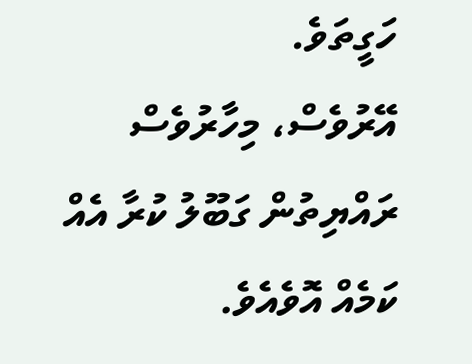ހަގީތަވެ.
އޭރުވެސް، މިހާރުވެސް ރައްޔިތުން ގަބޫލު ކުރާ އެއް ކަމެއް އޮވެއެވެ.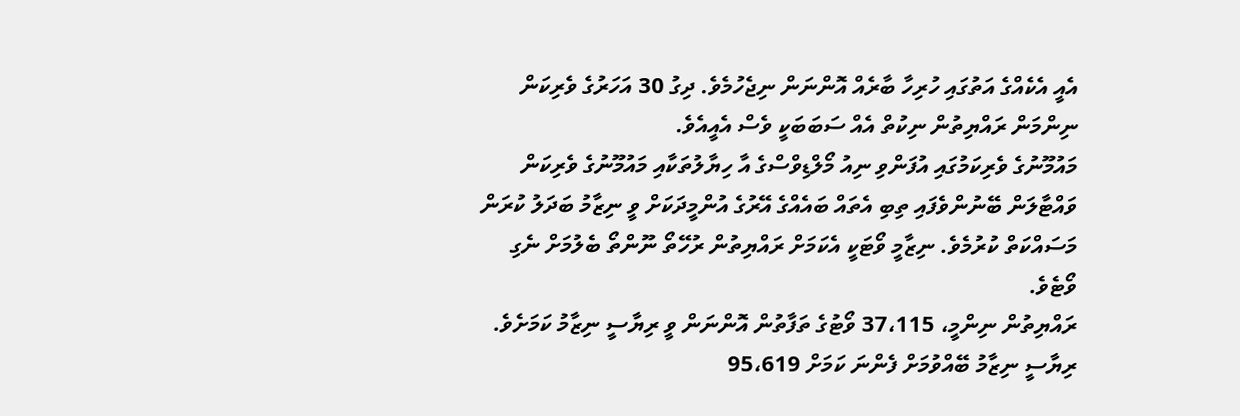އެއީ އެކެއްގެ އަތުގައި ހުރިހާ ބާރެއް އޮންނަން ނިޖެހުމެވެ. ދިގު 30 އަހަރުގެ ވެރިކަން ނިންމަން ރައްޔިތުން ނިކުތް އެއް ސަބަބަކީ ވެސް އެއީއެވެ.
މައުމޫނުގެ ވެރިކަމުގައި އުފަންވި ނިއު މޯލްޑިވްސްގެ އާ ހިޔާލުތަކާއި މައުމޫނުގެ ވެރިކަން ވައްޓާލަން ބޭނުންވެފައި ތިބި އެތައް ބައެއްގެ އޭރުގެ އުންމީދަކަށް ވީ ނިޒާމު ބަދަލު ކުރަން މަސައްކަތް ކުރުމެވެ. ނިޒާމީ ވޯޓަކީ އެކަމަށް ރައްޔިތުން ރުހޭތޯ ނޫންތޯ ބެލުމަށް ނެގި ވޯޓެވެ.
ރައްޔިތުން ނިންމީ، 37،115 ވޯޓުގެ ތަފާތުން އޮންނަން ވީ ރިޔާސީ ނިޒާމު ކަމަށެވެ. ރިޔާސީ ނިޒާމު ބޭއްވުމަށް ފެންނަ ކަމަށް 95،619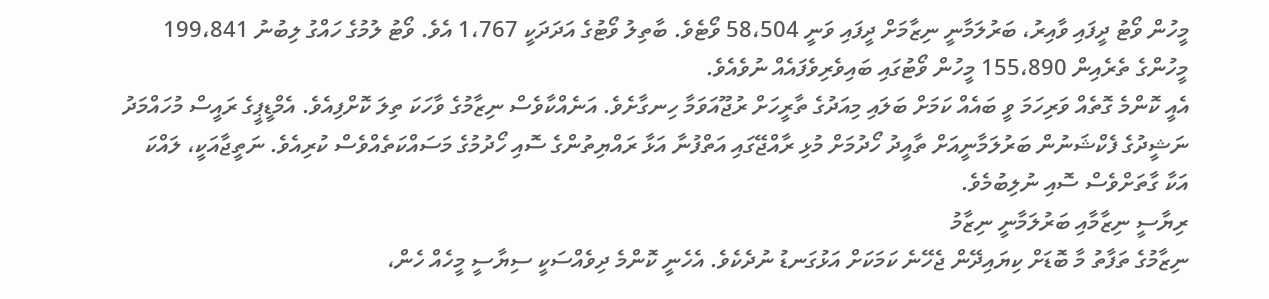މީހުން ވޯޓު ދީފައި ވާއިރު، ބަރުލަމާނީ ނިޒާމަށް ދީފައި ވަނީ 58،504 ވޯޓެވެ. ބާތިލު ވޯޓުގެ އަދަދަކީ 1،767 އެވެ. ވޯޓު ލުމުގެ ހައްގު ލިބުނު 199،841 މީހުންގެ ތެރެއިން 155،890 މީހުން ވޯޓުގައި ބައިވެރިވެފައެއް ނުވެއެވެ.
އެއީ ކޮންމެ ގޮތެއް ވަރިހަމަ ވީ ބައެއް ކަމަށް ބަލައި މިއަދުގެ ތާރީހަށް ރުޖޫއަވަމާ ހިނގާށެވެ. އަނެއްކާވެސް ނިޒާމުގެ ވާހަކަ ތިލަ ކޮށްފިއެވެ. އެމްޑީޕީގެ ރައީސް މުހައްމަދު ނަޝީދުގެ ފެކްޝަނުން ބަރުލަމާނީއަށް ތާއީދު ހޯދުމަށް މުޅި ރާއްޖޭގައި އަތްފުނާ އަޅާ ރައްޔިތުންގެ ސޮއި ހޯދުމުގެ މަސައްކަތެއްވެސް ކުރިއެވެ. ނަތީޖާއަކީ، ލައްކަ އަކާ ގާތަށްވެސް ސޮއި ނުލިބުމެވެ.
ރިޔާސީ ނިޒާމާއި ބަރުލަމާނީ ނިޒާމު
ނިޒާމުގެ ތަފާތު މާ ބޮޑަށް ކިޔައިދޭން ޖެހޭނެ ކަމަކަށް އަޅުގަނޑު ނުދެކެވެ. އެހެނީ ކޮންމެ ދިވެއްސަކީ ސިޔާސީ މީހެއް ހެން،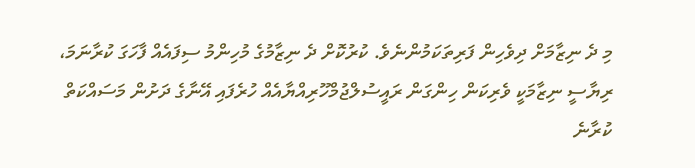މި ދެ ނިޒާމަށް ދިވެހިން ފަރިތަކަމުންނެވެ. ކުރުކޮށް ދެ ނިޒާމުގެ މުހިންމު ސިފައެއް ފާހަގަ ކުރާނަމަ، ރިޔާސީ ނިޒާމަކީ ވެރިކަން ހިންގަން ރައީސުލްޖުމްހޫރިއްޔާއެއް ހުރެފައި އޭނާގެ ދަށުން މަސައްކަތް ކުރާނެ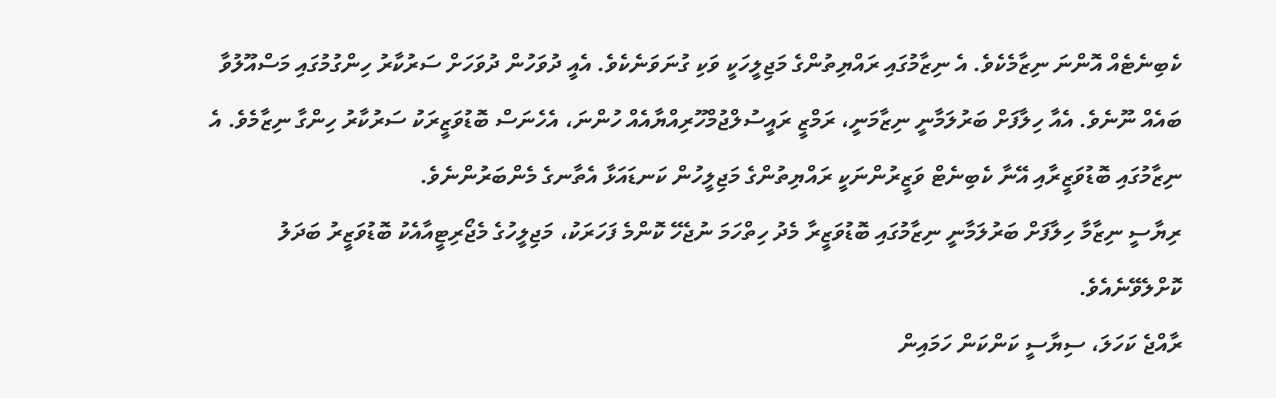ކެބިނެޓެއް އޮންނަ ނިޒާމެކެވެ. އެ ނިޒާމުގައި ރައްޔިތުންގެ މަޖިލީހަކީ ވަކި ގުނަވަނެކެވެ. އެއީ ދުވަހުން ދުވަހަށް ސަރުކާރު ހިންގުމުގައި މަސްއޫލުވާ ބައެއް ނޫނެވެ. އެއާ ހިލާފަށް ބަރުލަމާނީ ނިޒާމަނީ، ރަމްޒީ ރައީސުލްޖުމްހޫރިއްޔާއެއް ހުންނަ، އެހެނަސް ބޮޑުވަޒީރަކު ސަރުކާރު ހިންގާ ނިޒާމެވެ. އެ ނިޒާމުގައި ބޮޑުވަޒީރާއި އޭނާ ކެބިނެޓް ވަޒީރުންނަކީ ރައްޔިތުންގެ މަޖިލީހުން ކަނޑައަޅާ އެތާނގެ މެންބަރުންނެވެ.
ރިޔާސީ ނިޒާމާ ހިލާފަށް ބަރުލަމާނީ ނިޒާމުގައި ބޮޑުވަޒީރާ މެދު ހިތްހަމަ ނުޖެހޭ ކޮންމެ ފަހަރަކު، މަޖިލީހުގެ މެޖޯރިޓީއާއެކު ބޮޑުވަޒީރު ބަދަލު ކޮށްލެވޭނެއެވެ.
ރާއްޖެ ކަހަލަ، ސިޔާސީ ކަންކަން ހަމައިން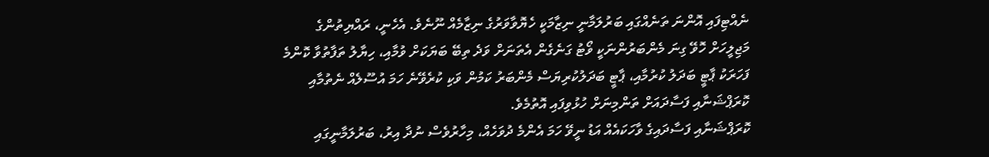ނެއްޓިފައި އޮންނަ ތަނެއްގައި ބަރުލަމާނީ ނިޒާމަކީ ހެޔޮވާވަރުގެ ނިޒާމެއް ނޫނެވެ. އެހެނީ، ރައްޔިތުންގެ މަޖިލީހަށް ހޮވޭ ގިނަ މެންބަރުންނަކީ ވޯޓު ގަނެގެން އެތަނަށް ވަދެ ތިބޭ ބަޔަކަށް ވުމާއި، ހިޔާލު ތަފާތުވާ ކޮންމެ ފަހަރަކު ޕާޓީ ބަދަލު ކުރުމާއި، ޕާޓީ ބަދަލުކުރިޔަސް މެންބަރު ކަމުން ވަކި ކުރެވޭނެ ހަމަ އުސޫލެއް ނެތުމާއި ކޮރަޕްޝަނާއި ފަސާދައަށް ތަންމިނަށް ހުޅުވިފައި އޮތުމެވެ.
ކޮރަޕްޝަނާއި ފަސާދައިގެ ވާހަކައެއް އަޑު ނީވޭ ހަމަ އެންމެ ދުވަހެއް، މިހާރުވެސް ނުދާ އިރު، ބަރުލަމާނީގައި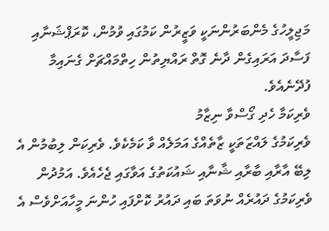މަޖިލީހުގެ މެންބަރުންނަކީ ވަޒީރުން ކަމުގައި ވުމުން، ކޮރަޕްޝަނާއި ފަސާދަ އަރައިގެން ދާނެ ގޮތް ރައްޔިތުން ހިތްމައްޗަށް ގެނައިމާ ފުދޭނެއެވެ.
ވެރިކަމާ ހެދި ގޯސްވާ ނިޒާމު
ވެރިކަމުގެ ލައްޒަތަކީ ޒާތެއްގެ އަމަލެއް ވާ ކަމެކެވެ. ވެރިކަން ލިބުމުން އެ ލިބޭ އާރާއި ބާރާއި ޝާނާއި ޝައުކަތުގެ އަވާގައި ޖެހެއެވެ. އަމުދުން ވެރިކަމުގެ ދައުރެއް ނުވަތަ ބައި ދައުރު ކޮށްފައި ހުންނަ މީހާއަށްވެސް އެ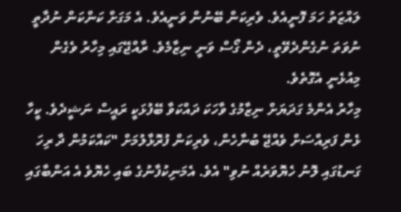ލައްޒަތު ހަމަ ފޮނީއެވެ. ވެރިކަން ބޭނުން ވަނީއެވެ. އެ މަގަށް ކަންކަން ނުދާތީ ނުވަތަ ނުގެންދެވޭތީ، ދެން ގޯސް ވަނީ ނިޒާމެވެ. ރާއްޖޭގައި މިހާރު ވެގެން މިއުޅެނީ އެގޮތެވެ.
މިހާރު އެންމެ ގަދަޔަށް ނިޒާމުގެ ވާހަކަ ދައްކަވާ ބޭފުޅަކީ ރައީސް ނަޝީދެވެ. ކީހާ ޅެން ފަރިއްސަށް ވެއްޖޭ ބުނާހެން، ވެރިކަން ފުރޮޅާލުމަށް "ކައްކަމުން ދާ ރިހަ ގަނޑުގައި ލޮނު ހެޔޮވަރެއް ނުވި" އެވެ. އެމަނިކުފާނުގެ ބައި ހެޔޮވެ އެ އަންބާގައި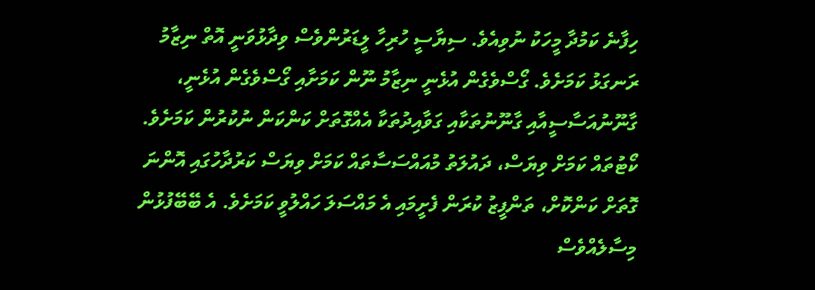ހިފާނެ ކަމުދާ މީހަކު ނުވިއެވެ. ސިޔާސީ ހުރިހާ ލީޑަރުންވެސް ވިދާޅުވަނީ އޮތް ނިޒާމު ރަނގަޅު ކަމަށެވެ. ގޯސްވެގެން އުޅެނީ ނިޒާމު ނޫން ކަމަށާއި ގޯސްވެގެން އުޅެނީ، ގާނޫނުއަސާސީއާއި ގާނޫނުތަކާއި ގަވާއިދުތަކާ އެއްގޮތަށް ކަންކަން ނުކުރުން ކަމަށެވެ. ކޯޓުތައް ކަމަށް ވިޔަސް، ދައުލަތު މުއައްސަސާތައް ކަމަށް ވިޔަސް ކަރުދާހުގައި އޮންނަ ގޮތަށް ކަންކޮށް، ތަންފީޒު ކުރަން ފެށީމައި އެ މައްސަލަ ހައްލުވީ ކަމަށެވެ. އެ ބޭބޭފުޅުން މިސާލެއްވެސް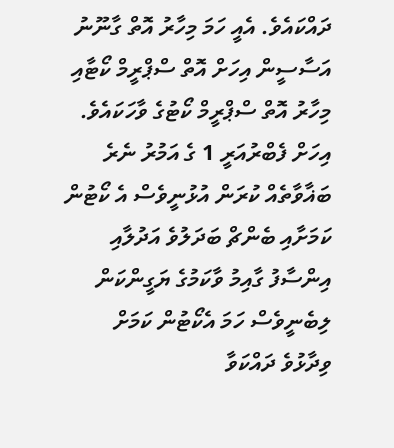ދައްކައެވެ. އެއީ ހަމަ މިހާރު އޮތް ގާނޫނު އަސާސީން އިހަށް އޮތް ސްޕްރީމް ކޯޓާއި މިހާރު އޮތް ސްޕްރީމް ކޯޓުގެ ވާހަކައެވެ. އިހަށް ފެބްރުއަރީ 1 ގެ އަމުރު ނެރެ ބަޣާވާތެއް ކުރަން އުޅުނީވެސް އެ ކޯޓުން ކަމަށާއި ބެންޗް ބަދަލުވެ އަދުލާއި އިންސާފު ގާއިމު ވާކަމުގެ ޔަގީންކަން ލިބެނީވެސް ހަމަ އެކޯޓުން ކަމަށް ވިދާޅުވެ ދައްކަވާ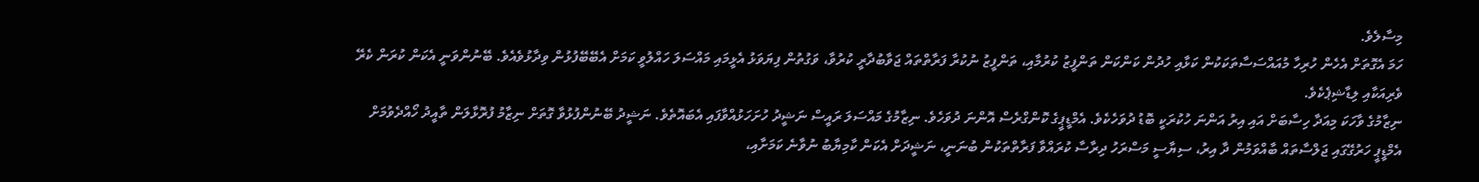މިސާލެވެ.
ހަމަ އެގޮތަށް އެހެން ހުރިހާ މުއައްސަސާތަކަކުން ކަޅާއި ހުދުން ކަންކަން ތަންފީޒު ކުރުމާއި، ތަންފީޒު ނުކުރާ ފަރާތްތައް ޖަވާބުދާރީ ކުރުވާ، ވަގުތުން ފިޔަވަޅު އެޅީމައި މައްސަލަ ހައްލުވީ ކަމަށް އެބޭބޭފުޅުން ވިދާޅުވެއެވެ. ބޭނުންވަނީ އެކަން ކުރަން ކެރޭ ވެރިއަކާއި ލިޑާޝިޕެކެވެ.
ނިޒާމުގެ ވާހަކަ މިއަދާ ހިސާބަށް އައި އިރު އަންނަ ހުކުރަކީ ބޮޑު ދުވަހެކެވެ. އެމްޑީޕީގެ ކޮންގްރެސް އޮންނަ ދުވަހެވެ. ނިޒާމުގެ މައްސަލަ ރައީސް ނަޝީދު ހުށަހަޅުއްވާފައި އެބައޮތެވެ. ނަޝީދު ބޭނުންފުޅުވާ ގޮތަށް ނިޒާމު ފުރޮޅާލަން ތާއީދު ހޯއްދެވުމަށް އެމްޑީޕީ ހަރުގޭގައި ޖަލްސާތައް ބާއްވަމުން ދާ އިރު، ސިޔާސީ މަސްރަހު ދިރާސާ ކުރައްވާ ފަރާތްތަކުން ބުނަނީ، ނަޝީދަށް އެކަން ކާމިޔާބު ނުވާނެ ކަމަށާއި،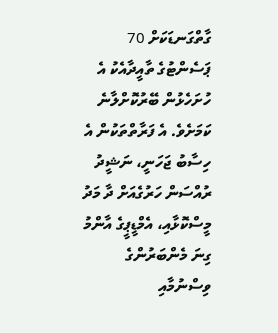ގާތްގަނޑަކަށް 70 ޕަސެންޓުގެ ތާއީދާއެކު އެ ހުށަހެޅުން ބޭރުކޮށްލާނެ ކަމަށެވެ. އެ ފަރާތްތަކުން އެ ހިސާބު ޖަހަނީ، ނަޝީދު ރުއްސަން ހަރުގެއަށް ދާ މަދު މީސްކޮޅާއި، އެމްޑީޕީގެ އާންމު ގިނަ މެންބަރުންގެ ވިސްނުމާއި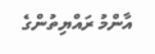އާންމު ރައްޔިތުންގެ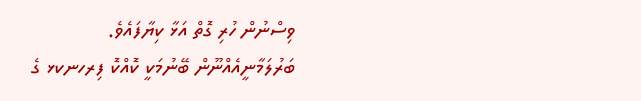ވިސްނުން ހުރި ގޮތް އަޅާ ކިޔާފައެވެ.
ބަރުލަމާނީއެއްނޫން ބޭނުމަކީ ކޮއްކޮ ފިރހނކޅ ގެ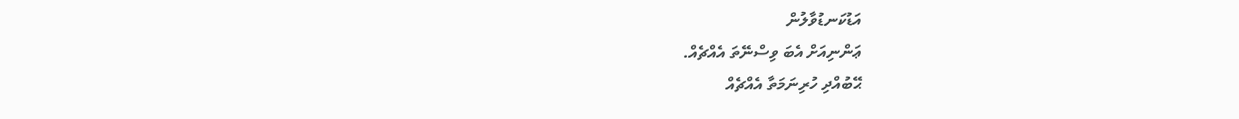އަޑުކަނޑުވާލުން
ޢަންނިއަށް އެބަ ވިސްނޭތަ އެއްޗެއް.
ޙޭބުއްދި ހުރިނަމަތާ އެއްޗެއް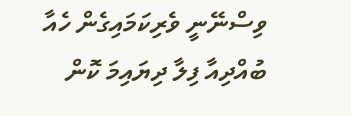ވިސްނޭނީ ވެރިކަމައިގެން ހެއާ ބުއްދިއާ ފިލާ ދިޔައިމަ ކޮން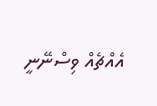އެއްޗެއް ވިސްނޭނީ